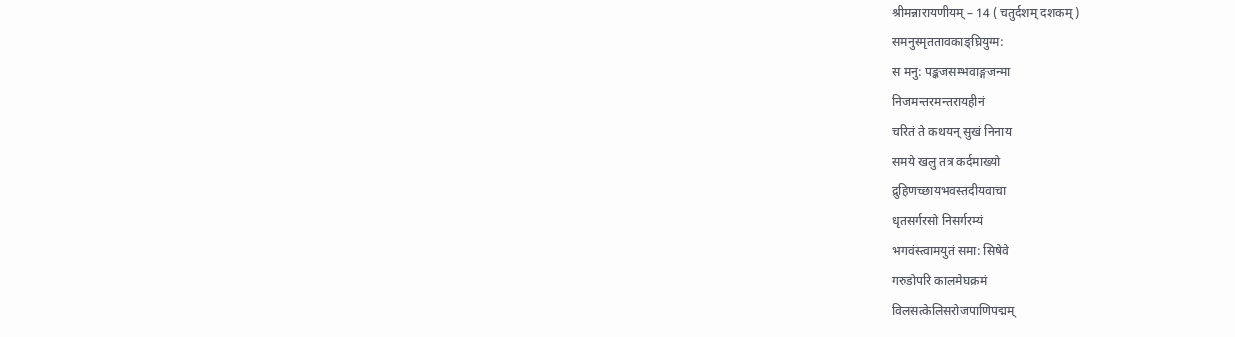श्रीमन्नारायणीयम् – 14 ( चतुर्दशम् दशकम् )
समनुस्मृततावकाङ्घ्रियुग्म:
स मनु: पङ्कजसम्भवाङ्गजन्मा
निजमन्तरमन्तरायहीनं
चरितं ते कथयन् सुखं निनाय
समये खलु तत्र कर्दमाख्यो
द्रुहिणच्छायभवस्तदीयवाचा
धृतसर्गरसो निसर्गरम्यं
भगवंस्त्वामयुतं समा: सिषेवे
गरुडोपरि कालमेघक्रमं
विलसत्केलिसरोजपाणिपद्मम्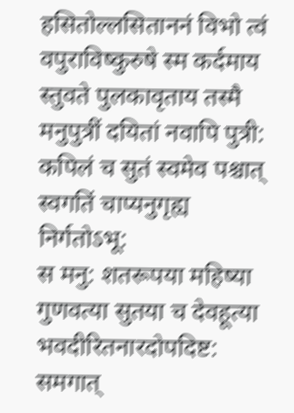हसितोल्लसिताननं विभो त्वं
वपुराविष्कुरुषे स्म कर्दमाय
स्तुवते पुलकावृताय तस्मै
मनुपुत्रीं दयितां नवापि पुत्री:
कपिलं च सुतं स्वमेव पश्चात्
स्वगतिं चाप्यनुगृह्य निर्गतोऽभू:
स मनु: शतरूपया महिष्या
गुणवत्या सुतया च देवहूत्या
भवदीरितनारदोपदिष्ट:
समगात्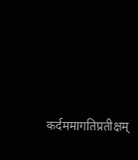कर्दममागतिप्रतीक्षम्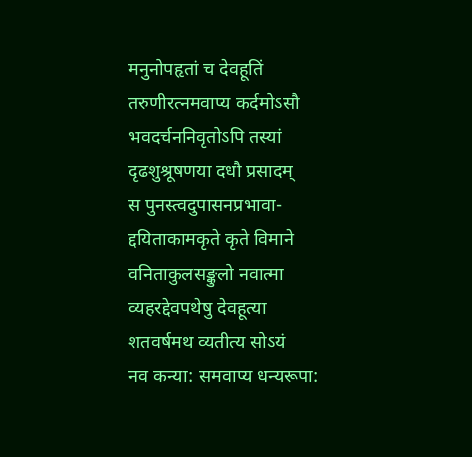मनुनोपहृतां च देवहूतिं
तरुणीरत्नमवाप्य कर्दमोऽसौ
भवदर्चननिवृतोऽपि तस्यां
दृढशुश्रूषणया दधौ प्रसादम्
स पुनस्त्वदुपासनप्रभावा-
द्दयिताकामकृते कृते विमाने
वनिताकुलसङ्कुलो नवात्मा
व्यहरद्देवपथेषु देवहूत्या
शतवर्षमथ व्यतीत्य सोऽयं
नव कन्या: समवाप्य धन्यरूपा: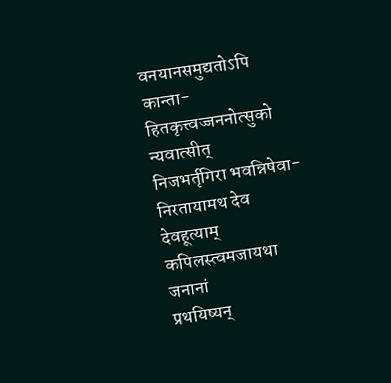वनयानसमुद्यतोऽपि कान्ता-
हितकृत्त्वज्जननोत्सुको न्यवात्सीत्
निजभर्तृगिरा भवन्निषेवा-
निरतायामथ देव देवहूत्याम्
कपिलस्त्वमजायथा जनानां
प्रथयिष्यन्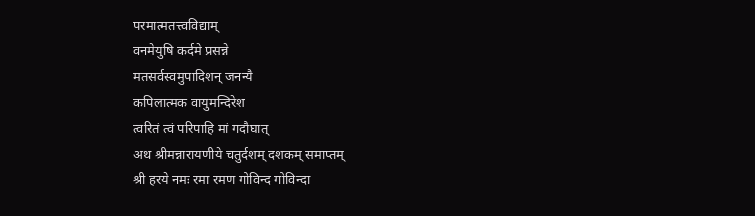परमात्मतत्त्वविद्याम्
वनमेयुषि कर्दमे प्रसन्ने
मतसर्वस्वमुपादिशन् जनन्यै
कपिलात्मक वायुमन्दिरेश
त्वरितं त्वं परिपाहि मां गदौघात्
अथ श्रीमन्नारायणीये चतुर्दशम् दशकम् समाप्तम्
श्री हरये नमः रमा रमण गोविन्द गोविन्दा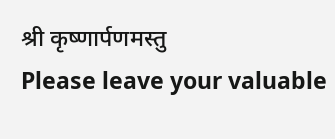श्री कृष्णार्पणमस्तु
Please leave your valuable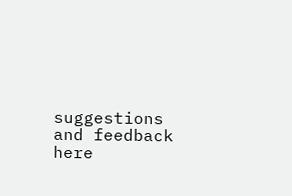suggestions and feedback here